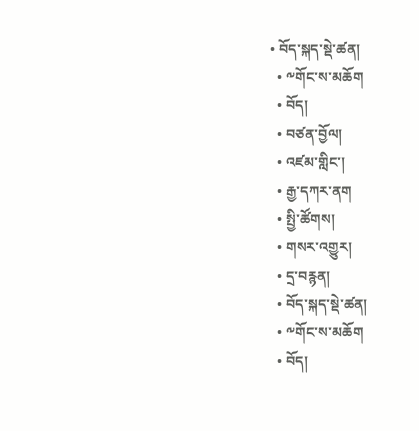• བོད་སྐད་སྡེ་ཚན།
  • ༸གོང་ས་མཆོག
  • བོད།
  • བཙན་བྱོལ།
  • འཛམ་གླིང་།
  • རྒྱ་དཀར་ནག
  • སྤྱི་ཚོགས།
  • གསར་འགྱུར།
  • དྲ་བརྙན།
  • བོད་སྐད་སྡེ་ཚན།
  • ༸གོང་ས་མཆོག
  • བོད།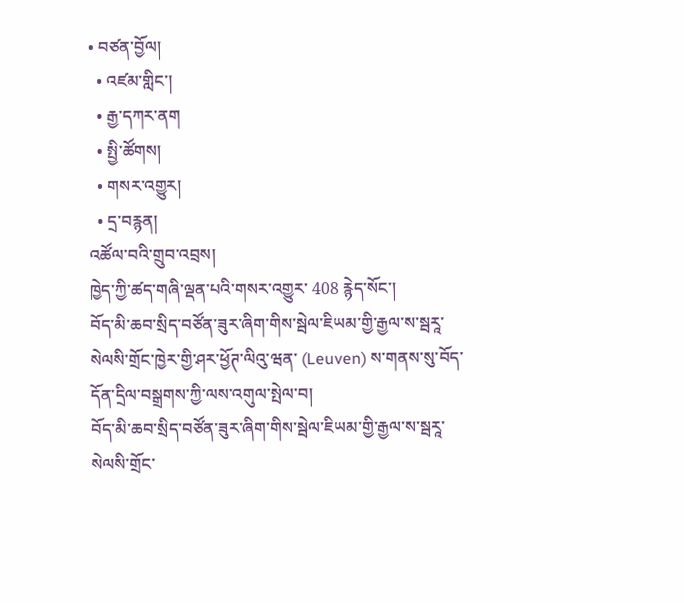• བཙན་བྱོལ།
  • འཛམ་གླིང་།
  • རྒྱ་དཀར་ནག
  • སྤྱི་ཚོགས།
  • གསར་འགྱུར།
  • དྲ་བརྙན།
འཚོལ་བའི་གྲུབ་འབྲས།
ཁྱེད་ཀྱི་ཚད་གཞི་ལྡན་པའི་གསར་འགྱུར་ 408 རྙེད་སོང་།
བོད་མི་ཆབ་སྲིད་བཙོན་ཟུར་ཞིག་གིས་སྦེལ་ཇིཡམ་གྱི་རྒྱལ་ས་སྦརཱ་སེལསི་གྲོང་ཁྱེར་གྱི་ཤར་ཕྱོཊ་ལིའུ་ཝན་ (Leuven) ས་གནས་སུ་བོད་དོན་དྲིལ་བསྒྲགས་ཀྱི་ལས་འགུལ་སྤེལ་བ།
བོད་མི་ཆབ་སྲིད་བཙོན་ཟུར་ཞིག་གིས་སྦེལ་ཇིཡམ་གྱི་རྒྱལ་ས་སྦརཱ་སེལསི་གྲོང་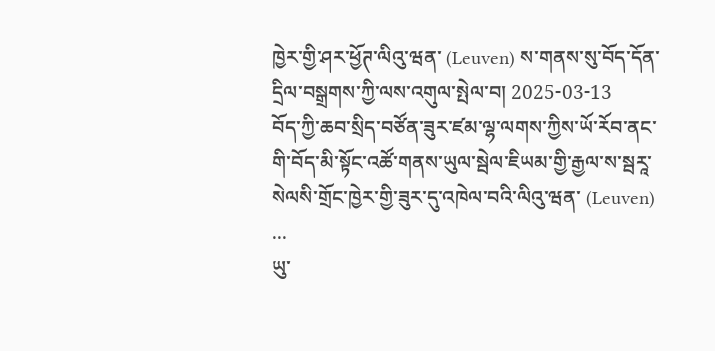ཁྱེར་གྱི་ཤར་ཕྱོཊ་ལིའུ་ཝན་ (Leuven) ས་གནས་སུ་བོད་དོན་དྲིལ་བསྒྲགས་ཀྱི་ལས་འགུལ་སྤེལ་བ། 2025-03-13
བོད་ཀྱི་ཆབ་སྲིད་བཙོན་ཟུར་ཛམ་ལྷ་ལགས་ཀྱིས་ཡོ་རོབ་ནང་གི་བོད་མི་སྟོང་འཚོ་གནས་ཡུལ་སྦེལ་ཇིཡམ་གྱི་རྒྱལ་ས་སྦརཱ་སེལསི་གྲོང་ཁྱེར་གྱི་ཟུར་དུ་འཁེལ་བའི་ལིའུ་ཝན་ (Leuven) ...
ཡུ་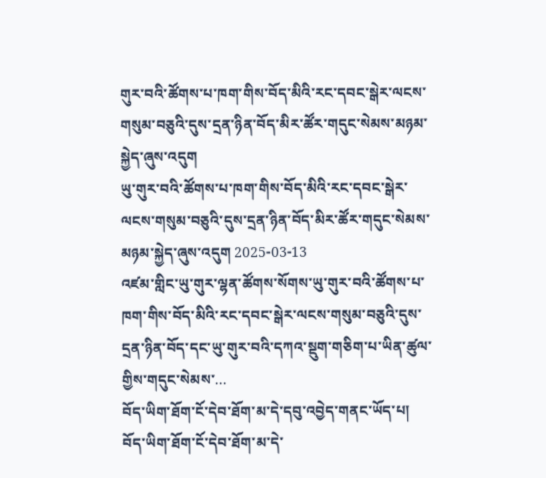གུར་བའི་ཚོགས་པ་ཁག་གིས་བོད་མིའི་རང་དབང་སྒེར་ལངས་གསུམ་བཅུའི་དུས་དྲན་ཉིན་བོད་མིར་ཚོར་གདུང་སེམས་མཉམ་སྐྱེད་ཞུས་འདུག
ཡུ་གུར་བའི་ཚོགས་པ་ཁག་གིས་བོད་མིའི་རང་དབང་སྒེར་ལངས་གསུམ་བཅུའི་དུས་དྲན་ཉིན་བོད་མིར་ཚོར་གདུང་སེམས་མཉམ་སྐྱེད་ཞུས་འདུག 2025-03-13
འཛམ་གླིང་ཡུ་གུར་ལྷན་ཚོགས་སོགས་ཡུ་གུར་བའི་ཚོགས་པ་ཁག་གིས་བོད་མིའི་རང་དབང་སྒེར་ལངས་གསུམ་བཅུའི་དུས་དྲན་ཉིན་བོད་དང་ཡུ་གུར་བའི་དཀའ་སྡུག་གཅིག་པ་ཡིན་ཚུལ་གྱིས་གདུང་སེམས་...
བོད་ཡིག་ཐོག་ངོ་དེབ་ཐོག་མ་དེ་དབུ་འབྱེད་གནང་ཡོད་པ།
བོད་ཡིག་ཐོག་ངོ་དེབ་ཐོག་མ་དེ་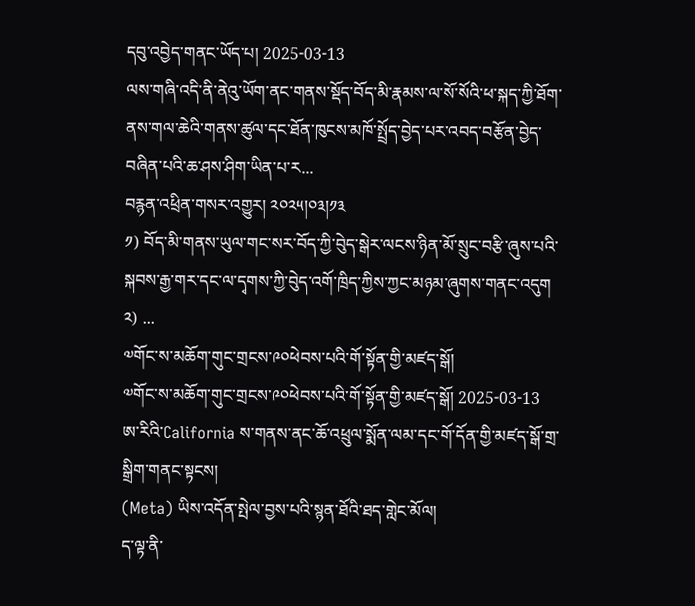དབུ་འབྱེད་གནང་ཡོད་པ། 2025-03-13
ལས་གཞི་འདི་ནི་ནེའུ་ཡོག་ནང་གནས་སྡོད་བོད་མི་རྣམས་ལ་སོ་སོའི་ཕ་སྐད་ཀྱི་ཐོག་ནས་གལ་ཆེའི་གནས་ཚུལ་དང་ཐོན་ཁུངས་མཁོ་སྤྲོད་བྱེད་པར་འབད་བརྩོན་བྱེད་བཞིན་པའི་ཆ་ཤས་ཤིག་ཡིན་པ་ར...
བརྙན་འཕྲིན་གསར་འགྱུར། ༢༠༢༥།༠༣།༡༣
༡) བོད་མི་གནས་ཡུལ་གང་སར་བོད་ཀྱི་བེུད་སྒེར་ལངས་ཉིན་མོ་སྲུང་བརྩི་ཞུས་པའི་སྐབས་རྒྱ་གར་དང་ལ་དྭགས་ཀྱི་བེུད་འགོ་ཁྲིད་ཀྱིས་ཀྱང་མཉམ་ཞུགས་གནང་འདུག ༢) ...
༧གོང་ས་མཆོག་གུང་གྲངས་༩༠ཕེབས་པའི་གོ་སྟོན་གྱི་མཛད་སྒོ།
༧གོང་ས་མཆོག་གུང་གྲངས་༩༠ཕེབས་པའི་གོ་སྟོན་གྱི་མཛད་སྒོ། 2025-03-13
ཨ་རིའི་California ས་གནས་ནང་ཆོ་འཕྲུལ་སྨོན་ལམ་དང་གོ་དོན་གྱི་མཛད་སྒོ་གྲ་སྒྲིག་གནང་སྟངས།
(Meta) ཡིས་འདོན་སྤེལ་བྱས་པའི་སྙན་ཐོའི་ཐད་གླེང་མོལ།
ད་ལྟ་ནི་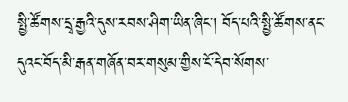སྤྱི་ཚོགས་དྲྭ་རྒྱའི་དུས་རབས་ཤིག་ཡིན་ཞིང་། བོད་པའི་སྤྱི་ཚོགས་ནང་དུའང་བོད་མི་རྒན་གཞོན་བར་གསུམ་གྱིས་ངོ་དེབ་སོགས་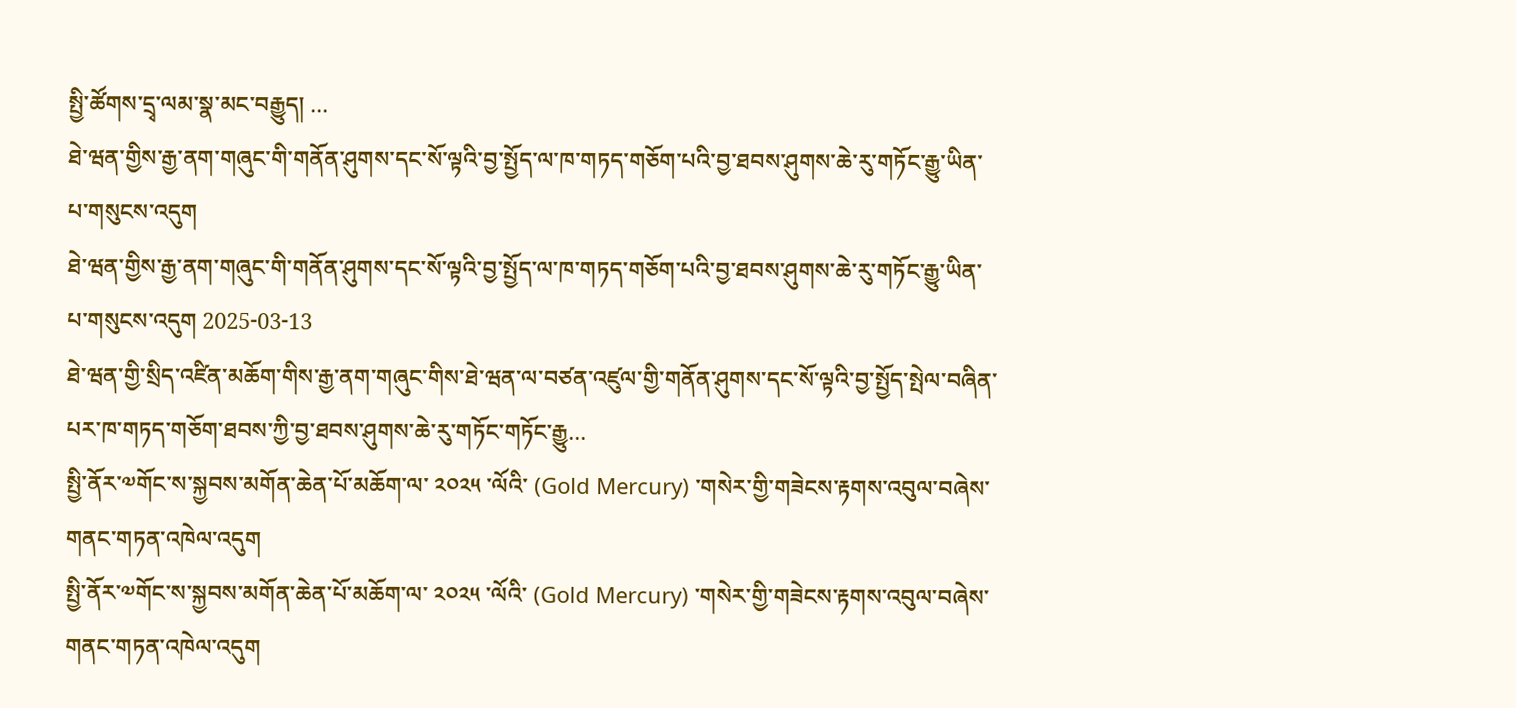སྤྱི་ཚོགས་དྲྭ་ལམ་སྣ་མང་བརྒྱུད། ...
ཐེ་ཝན་གྱིས་རྒྱ་ནག་གཞུང་གི་གནོན་ཤུགས་དང་སོ་ལྟའི་བྱ་སྤྱོད་ལ་ཁ་གཏད་གཅོག་པའི་བྱ་ཐབས་ཤུགས་ཆེ་རུ་གཏོང་རྒྱུ་ཡིན་པ་གསུངས་འདུག
ཐེ་ཝན་གྱིས་རྒྱ་ནག་གཞུང་གི་གནོན་ཤུགས་དང་སོ་ལྟའི་བྱ་སྤྱོད་ལ་ཁ་གཏད་གཅོག་པའི་བྱ་ཐབས་ཤུགས་ཆེ་རུ་གཏོང་རྒྱུ་ཡིན་པ་གསུངས་འདུག 2025-03-13
ཐེ་ཝན་གྱི་སྲིད་འཛིན་མཆོག་གིས་རྒྱ་ནག་གཞུང་གིས་ཐེ་ཝན་ལ་བཙན་འཛུལ་གྱི་གནོན་ཤུགས་དང་སོ་ལྟའི་བྱ་སྤྱོད་སྤེལ་བཞིན་པར་ཁ་གཏད་གཅོག་ཐབས་ཀྱི་བྱ་ཐབས་ཤུགས་ཆེ་རུ་གཏོང་གཏོང་རྒྱུ...
སྤྱི་ནོར་༧གོང་ས་སྐྱབས་མགོན་ཆེན་པོ་མཆོག་ལ་ ༢༠༢༥ ་ལོའི་ (Gold Mercury) ་གསེར་གྱི་གཟེངས་རྟགས་འབུལ་བཞེས་གནང་གཏན་འཁེལ་འདུག
སྤྱི་ནོར་༧གོང་ས་སྐྱབས་མགོན་ཆེན་པོ་མཆོག་ལ་ ༢༠༢༥ ་ལོའི་ (Gold Mercury) ་གསེར་གྱི་གཟེངས་རྟགས་འབུལ་བཞེས་གནང་གཏན་འཁེལ་འདུག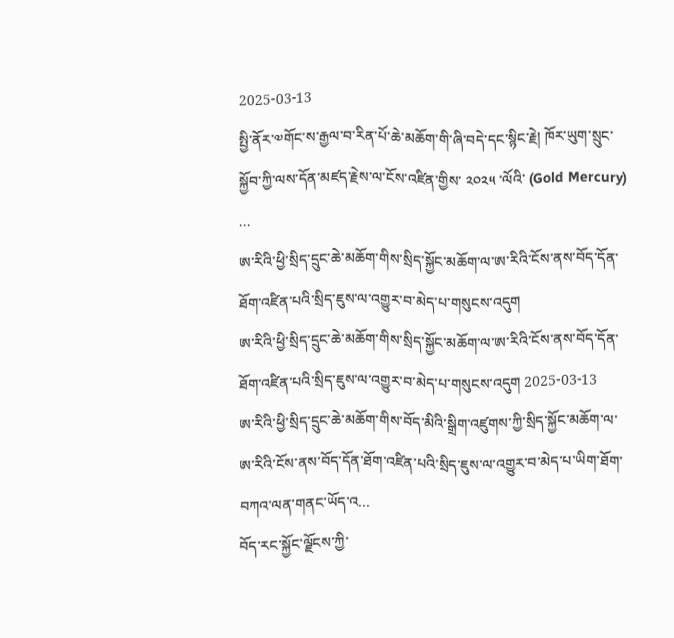2025-03-13
སྤྱི་ནོར་༧གོང་ས་རྒྱལ་བ་རིན་པོ་ཆེ་མཆོག་གི་ཞི་བདེ་དང་སྙིང་རྗེ། ཁོར་ཡུག་སྲུང་སྐྱོབ་ཀྱི་ལས་དོན་མཛད་རྗེས་ལ་ངོས་འཛིན་གྱིས་ ༢༠༢༥ ་ལོའི་ (Gold Mercury) ...
ཨ་རིའི་ཕྱི་སྲིད་དྲུང་ཆེ་མཆོག་གིས་སྲིད་སྐྱོང་མཆོག་ལ་ཨ་རིའི་ངོས་ནས་བོད་དོན་ཐོག་འཛིན་པའི་སྲིད་ཇུས་ལ་འགྱུར་བ་མེད་པ་གསུངས་འདུག
ཨ་རིའི་ཕྱི་སྲིད་དྲུང་ཆེ་མཆོག་གིས་སྲིད་སྐྱོང་མཆོག་ལ་ཨ་རིའི་ངོས་ནས་བོད་དོན་ཐོག་འཛིན་པའི་སྲིད་ཇུས་ལ་འགྱུར་བ་མེད་པ་གསུངས་འདུག 2025-03-13
ཨ་རིའི་ཕྱི་སྲིད་དྲུང་ཆེ་མཆོག་གིས་བོད་མིའི་སྒྲིག་འཛུགས་ཀྱི་སྲིད་སྐྱོང་མཆོག་ལ་ཨ་རིའི་ངོས་ནས་བོད་དོན་ཐོག་འཛིན་པའི་སྲིད་ཇུས་ལ་འགྱུར་བ་མེད་པ་ཡིག་ཐོག་བཀའ་ལན་གནང་ཡོད་འ...
བོད་རང་སྐྱོང་ལྗོངས་ཀྱི་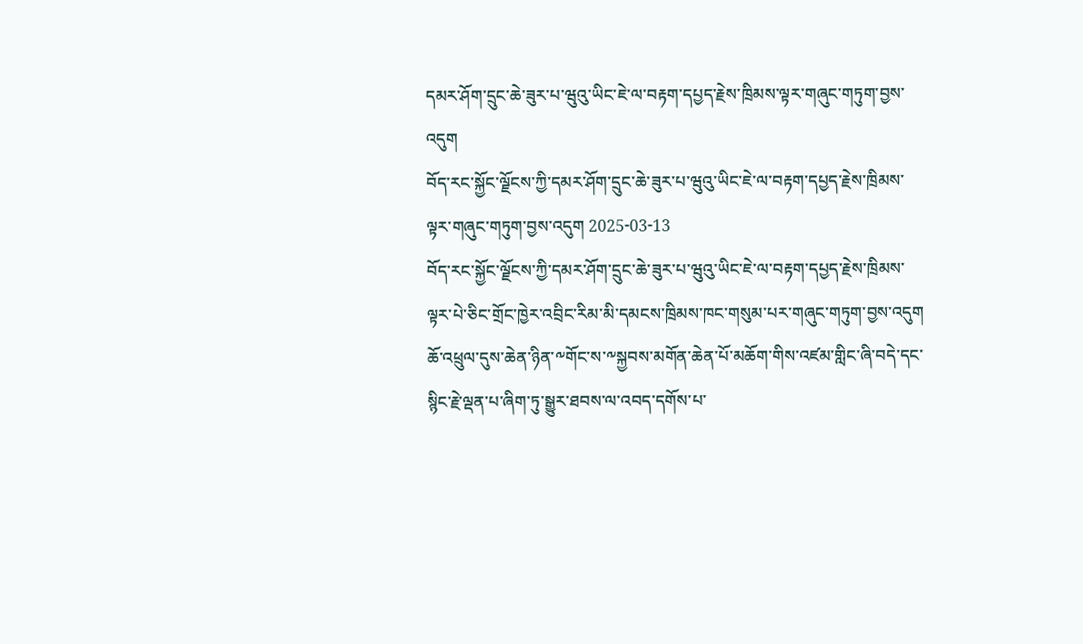དམར་ཤོག་དྲུང་ཆེ་ཟུར་པ་ཝུའུ་ཡིང་ཇེ་ལ་བརྟག་དཔྱད་རྗེས་ཁྲིམས་ལྟར་གཞུང་གཏུག་བྱས་འདུག
བོད་རང་སྐྱོང་ལྗོངས་ཀྱི་དམར་ཤོག་དྲུང་ཆེ་ཟུར་པ་ཝུའུ་ཡིང་ཇེ་ལ་བརྟག་དཔྱད་རྗེས་ཁྲིམས་ལྟར་གཞུང་གཏུག་བྱས་འདུག 2025-03-13
བོད་རང་སྐྱོང་ལྗོངས་ཀྱི་དམར་ཤོག་དྲུང་ཆེ་ཟུར་པ་ཝུའུ་ཡིང་ཇེ་ལ་བརྟག་དཔྱད་རྗེས་ཁྲིམས་ལྟར་པེ་ཅིང་གྲོང་ཁྱེར་འབྲིང་རིམ་མི་དམངས་ཁྲིམས་ཁང་གསུམ་པར་གཞུང་གཏུག་བྱས་འདུག
ཆོ་འཕྲུལ་དུས་ཆེན་ཉིན་༸གོང་ས་༸སྐྱབས་མགོན་ཆེན་པོ་མཆོག་གིས་འཛམ་གླིང་ཞི་བདེ་དང་སྙིང་རྗེ་ལྡན་པ་ཞིག་ཏུ་སྒྱུར་ཐབས་ལ་འབད་དགོས་པ་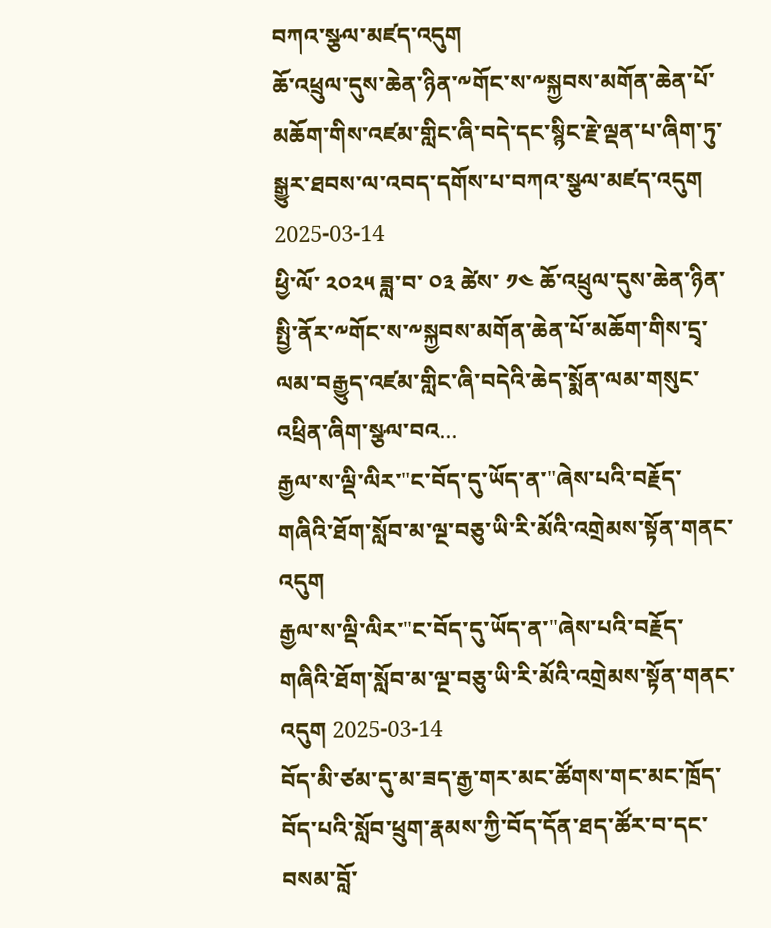བཀའ་སྩལ་མཛད་འདུག
ཆོ་འཕྲུལ་དུས་ཆེན་ཉིན་༸གོང་ས་༸སྐྱབས་མགོན་ཆེན་པོ་མཆོག་གིས་འཛམ་གླིང་ཞི་བདེ་དང་སྙིང་རྗེ་ལྡན་པ་ཞིག་ཏུ་སྒྱུར་ཐབས་ལ་འབད་དགོས་པ་བཀའ་སྩལ་མཛད་འདུག 2025-03-14
ཕྱི་ལོ་ ༢༠༢༥ ཟླ་བ་ ༠༣ ཚེས་ ༡༤ ཆོ་འཕྲུལ་དུས་ཆེན་ཉིན་སྤྱི་ནོར་༸གོང་ས་༸སྐྱབས་མགོན་ཆེན་པོ་མཆོག་གིས་དྲྭ་ལམ་བརྒྱུད་འཛམ་གླིང་ཞི་བདེའི་ཆེད་སྨོན་ལམ་གསུང་འཕྲིན་ཞིག་སྩལ་བའ...
རྒྱལ་ས་ལྡི་ལིར་"ང་བོད་དུ་ཡོད་ན་"ཞེས་པའི་བརྗོད་གཞིའི་ཐོག་སློབ་མ་ལྔ་བཅུ་ཡི་རི་མོའི་འགྲེམས་སྟོན་གནང་འདུག
རྒྱལ་ས་ལྡི་ལིར་"ང་བོད་དུ་ཡོད་ན་"ཞེས་པའི་བརྗོད་གཞིའི་ཐོག་སློབ་མ་ལྔ་བཅུ་ཡི་རི་མོའི་འགྲེམས་སྟོན་གནང་འདུག 2025-03-14
བོད་མི་ཙམ་དུ་མ་ཟད་རྒྱ་གར་མང་ཚོགས་གང་མང་ཁྲོད་བོད་པའི་སློབ་ཕྲུག་རྣམས་ཀྱི་བོད་དོན་ཐད་ཚོར་བ་དང་བསམ་བློ་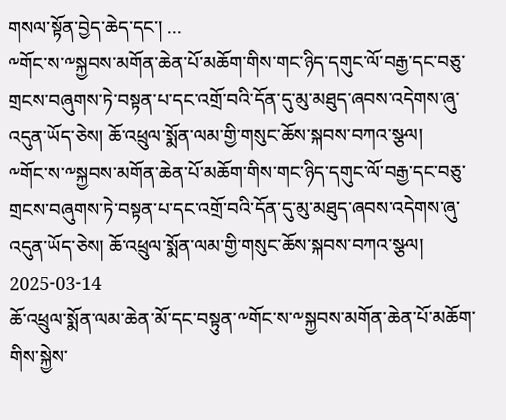གསལ་སྟོན་བྱེད་ཆེད་དང་། ...
༸གོང་ས་༸སྐྱབས་མགོན་ཆེན་པོ་མཆོག་གིས་གང་ཉིད་དགུང་ལོ་བརྒྱ་དང་བཅུ་གྲངས་བཞུགས་ཏེ་བསྟན་པ་དང་འགྲོ་བའི་དོན་དུ་མུ་མཐུད་ཞབས་འདེགས་ཞུ་འདུན་ཡོད་ཅེས། ཆོ་འཕྲུལ་སྨོན་ལམ་གྱི་གསུང་ཆོས་སྐབས་བཀའ་སྩལ།
༸གོང་ས་༸སྐྱབས་མགོན་ཆེན་པོ་མཆོག་གིས་གང་ཉིད་དགུང་ལོ་བརྒྱ་དང་བཅུ་གྲངས་བཞུགས་ཏེ་བསྟན་པ་དང་འགྲོ་བའི་དོན་དུ་མུ་མཐུད་ཞབས་འདེགས་ཞུ་འདུན་ཡོད་ཅེས། ཆོ་འཕྲུལ་སྨོན་ལམ་གྱི་གསུང་ཆོས་སྐབས་བཀའ་སྩལ། 2025-03-14
ཆོ་འཕྲུལ་སྨོན་ལམ་ཆེན་མོ་དང་བསྟུན་༸གོང་ས་༸སྐྱབས་མགོན་ཆེན་པོ་མཆོག་གིས་སྐྱེས་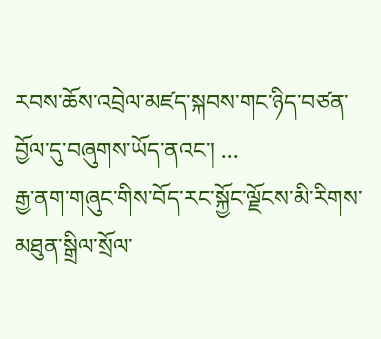རབས་ཆོས་འབྲེལ་མཛད་སྐབས་གང་ཉིད་བཙན་བྱོལ་དུ་བཞུགས་ཡོད་ནའང་། ...
རྒྱ་ནག་གཞུང་གིས་བོད་རང་སྐྱོང་ལྗོངས་མི་རིགས་མཐུན་སྒྲིལ་སྲོལ་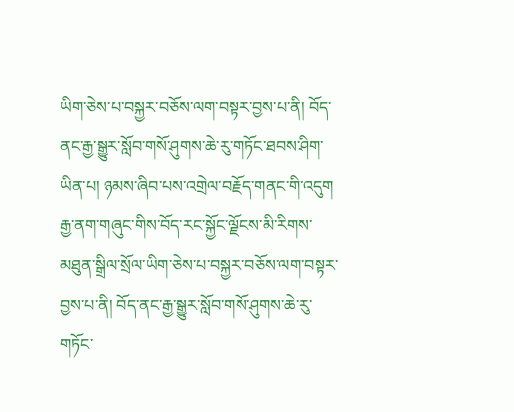ཡིག་ཅེས་པ་བསྐྱར་བཅོས་ལག་བསྟར་བྱས་པ་ནི། བོད་ནང་རྒྱ་སྒྱུར་སློབ་གསོ་ཤུགས་ཆེ་རུ་གཏོང་ཐབས་ཤིག་ཡིན་པ། ཉམས་ཞིབ་པས་འགྲེལ་བརྗོད་གནང་གི་འདུག
རྒྱ་ནག་གཞུང་གིས་བོད་རང་སྐྱོང་ལྗོངས་མི་རིགས་མཐུན་སྒྲིལ་སྲོལ་ཡིག་ཅེས་པ་བསྐྱར་བཅོས་ལག་བསྟར་བྱས་པ་ནི། བོད་ནང་རྒྱ་སྒྱུར་སློབ་གསོ་ཤུགས་ཆེ་རུ་གཏོང་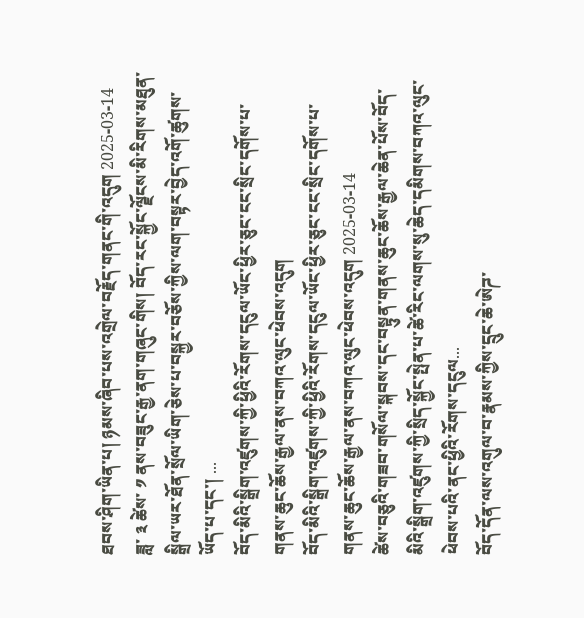ཐབས་ཤིག་ཡིན་པ། ཉམས་ཞིབ་པས་འགྲེལ་བརྗོད་གནང་གི་འདུག 2025-03-14
ཟླ་ ༣ ཚེས་ ༡ ནས་བཟུང་རྒྱ་ནག་གཞུང་གིས། བོད་རང་སྐྱོང་ལྗོངས་མི་རིགས་མཐུན་སྒྲིལ་ཡར་ཐོན་སྲོལ་ཡིག་ཅེས་པ་བསྐྱར་བཅོས་ཀྱིས་ལག་བསྟར་བྱེད་འགོ་ཚུགས་ཡོད་པ་དང་། ...
བོད་མིའི་སྒྲིག་འཛུགས་ཀྱི་ཕྱིའི་རོགས་དངུལ་ཡོང་ཕྱིར་ཅུང་ངང་སྲིང་དགོས་པ་གནས་ཆུང་ཆོས་རྒྱལ་ནས་བཀའ་ལུང་ཕེབས་འདུག
བོད་མིའི་སྒྲིག་འཛུགས་ཀྱི་ཕྱིའི་རོགས་དངུལ་ཡོང་ཕྱིར་ཅུང་ངང་སྲིང་དགོས་པ་གནས་ཆུང་ཆོས་རྒྱལ་ནས་བཀའ་ལུང་ཕེབས་འདུག 2025-03-14
ཚེས་བཅུའི་གཟབ་གསོལ་སྐབས་དང་བསྟུན་གནས་ཆུང་ཆོས་རྒྱལ་ཆེན་པོས་བོད་མིའི་སྒྲིག་འཛུགས་ཀྱི་སྲིད་སྐྱོང་སྤེན་པ་ཚེ་རིང་ལགས་སུ་ཆེད་དམིགས་བཀའ་ལུང་ཕེབས་པའི་ནང་ཕྱིའི་རོགས་དངུལ...
བོད་དོན་ལས་འགུལ་བ་རྣམས་ཀྱིས་དྲུང་ཆེ་ཨེཌ་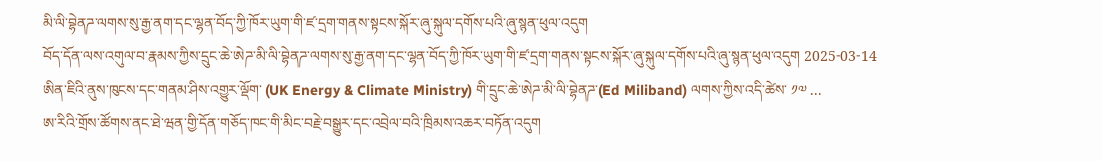མི་ལི་བྷེནཌ་ལགས་སུ་རྒྱ་ནག་དང་ལྷན་བོད་ཀྱི་ཁོར་ཡུག་གི་ཛ་དྲག་གནས་སྟངས་སྐོར་ཞུ་སྐུལ་དགོས་པའི་ཞུ་སྙན་ཕུལ་འདུག
བོད་དོན་ལས་འགུལ་བ་རྣམས་ཀྱིས་དྲུང་ཆེ་ཨེཌ་མི་ལི་བྷེནཌ་ལགས་སུ་རྒྱ་ནག་དང་ལྷན་བོད་ཀྱི་ཁོར་ཡུག་གི་ཛ་དྲག་གནས་སྟངས་སྐོར་ཞུ་སྐུལ་དགོས་པའི་ཞུ་སྙན་ཕུལ་འདུག 2025-03-14
ཨིན་ཇིའི་ནུས་ཁུངས་དང་གནམ་ཤིས་འགྱུར་ལྡོག་ (UK Energy & Climate Ministry) གི་དྲུང་ཆེ་ཨེཌ་མི་ལི་བྷེནཌ་(Ed Miliband) ལགས་ཀྱིས་འདི་ཚེས་ ༡༧ ...
ཨ་རིའི་གྲོས་ཚོགས་ནང་ཐེ་ཝན་གྱི་དོན་གཅོད་ཁང་གི་མིང་བརྗེ་བསྒྱུར་དང་འབྲེལ་བའི་ཁྲིམས་འཆར་བཏོན་འདུག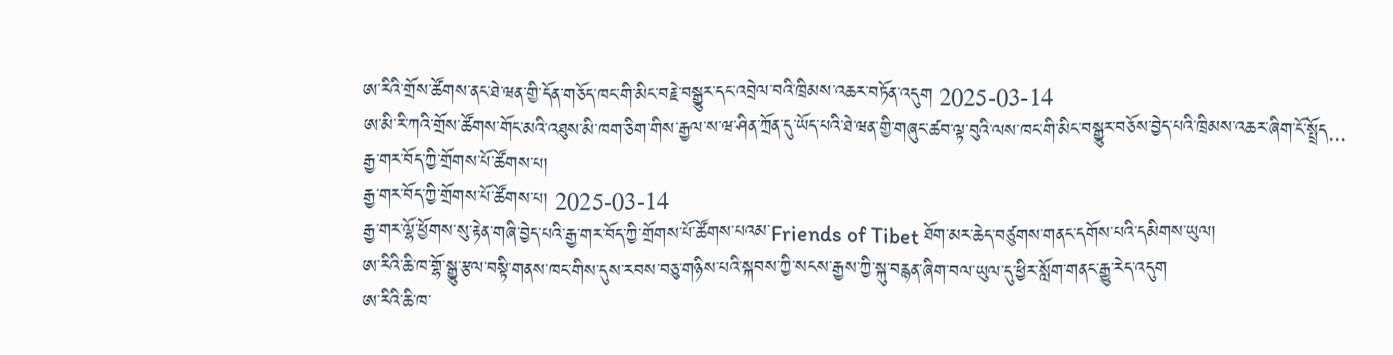ཨ་རིའི་གྲོས་ཚོགས་ནང་ཐེ་ཝན་གྱི་དོན་གཅོད་ཁང་གི་མིང་བརྗེ་བསྒྱུར་དང་འབྲེལ་བའི་ཁྲིམས་འཆར་བཏོན་འདུག 2025-03-14
ཨ་མི་རི་ཀའི་གྲོས་ཚོགས་གོང་མའི་འཐུས་མི་ཁག་ཅིག་གིས་རྒྱལ་ས་ཝ་ཤིན་ཀྲོན་དུ་ཡོད་པའི་ཐེ་ཝན་གྱི་གཞུང་ཚབ་ལྟ་བུའི་ལས་ཁང་གི་མིང་བསྒྱུར་བཅོས་བྱེད་པའི་ཁྲིམས་འཆར་ཞིག་ངོ་སྤྲོད...
རྒྱ་གར་བོད་ཀྱི་གྲོགས་པོ་ཚོགས་པ།
རྒྱ་གར་བོད་ཀྱི་གྲོགས་པོ་ཚོགས་པ། 2025-03-14
རྒྱ་གར་ལྷོ་ཕྱོགས་སུ་རྟེན་གཞི་བྱེད་པའི་རྒྱ་གར་བོད་ཀྱི་གྲོགས་པོ་ཚོགས་པའམ་Friends of Tibet ཐོག་མར་ཆེད་བཙུགས་གནང་དགོས་པའི་དམིགས་ཡུལ།
ཨ་རིའི་ཆི་ཁ་གྷོ་སྒྱུ་རྩལ་བསྟི་གནས་ཁང་གིས་དུས་རབས་བཅུ་གཉིས་པའི་སྐབས་ཀྱི་སངས་རྒྱས་ཀྱི་སྐུ་བརྙན་ཞིག་བལ་ཡུལ་དུ་ཕྱིར་སློག་གནང་རྒྱུ་རེད་འདུག
ཨ་རིའི་ཆི་ཁ་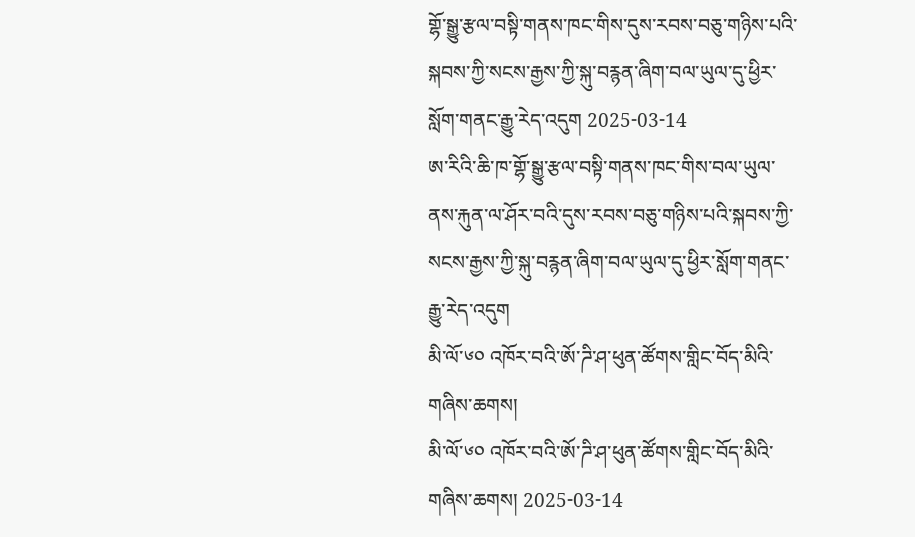གྷོ་སྒྱུ་རྩལ་བསྟི་གནས་ཁང་གིས་དུས་རབས་བཅུ་གཉིས་པའི་སྐབས་ཀྱི་སངས་རྒྱས་ཀྱི་སྐུ་བརྙན་ཞིག་བལ་ཡུལ་དུ་ཕྱིར་སློག་གནང་རྒྱུ་རེད་འདུག 2025-03-14
ཨ་རིའི་ཆི་ཁ་གྷོ་སྒྱུ་རྩལ་བསྟི་གནས་ཁང་གིས་བལ་ཡུལ་ནས་རྐུན་ལ་ཤོར་བའི་དུས་རབས་བཅུ་གཉིས་པའི་སྐབས་ཀྱི་སངས་རྒྱས་ཀྱི་སྐུ་བརྙན་ཞིག་བལ་ཡུལ་དུ་ཕྱིར་སློག་གནང་རྒྱུ་རེད་འདུག
མི་ལོ་༦༠ འཁོར་བའི་ཨོ་ཌི་ཤ་ཕུན་ཚོགས་གླིང་བོད་མིའི་གཞིས་ཆགས།
མི་ལོ་༦༠ འཁོར་བའི་ཨོ་ཌི་ཤ་ཕུན་ཚོགས་གླིང་བོད་མིའི་གཞིས་ཆགས། 2025-03-14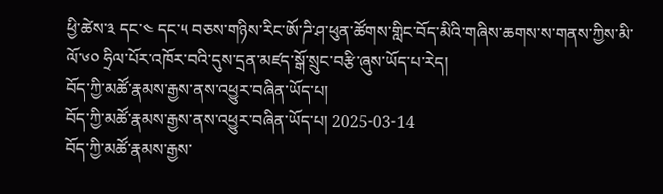ཕྱི་ཚེས་༣ དང་༤ དང་༥ བཅས་གཉིས་རིང་ཨོ་ཌི་ཤ་ཕུན་ཚོགས་གླིང་བོད་མིའི་གཞིས་ཆགས་ས་གནས་ཀྱིས་མི་ལོ་༦༠ ཧྲིལ་པོར་འཁོར་བའི་དུས་དྲན་མཛད་སྒོ་སྲུང་བརྩི་ཞུས་ཡོད་པ་རེད།
བོད་ཀྱི་མཚོ་རྣམས་རྒྱས་ནས་འཕྱུར་བཞིན་ཡོད་པ།
བོད་ཀྱི་མཚོ་རྣམས་རྒྱས་ནས་འཕྱུར་བཞིན་ཡོད་པ། 2025-03-14
བོད་ཀྱི་མཚོ་རྣམས་རྒྱས་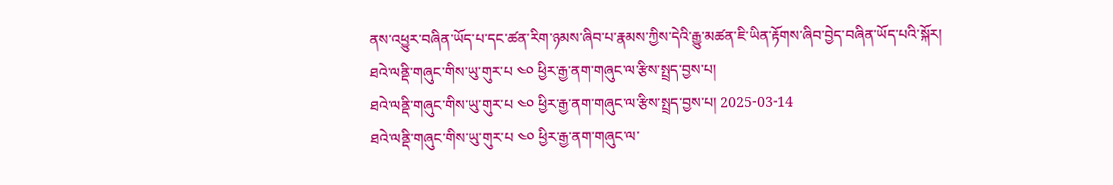ནས་འཕྱུར་བཞིན་ཡོད་པ་དང་ཚན་རིག་ཉམས་ཞིབ་པ་རྣམས་ཀྱིས་དེའི་རྒྱུ་མཚན་ཇི་ཡིན་རྟོགས་ཞིབ་བྱེད་བཞིན་ཡོད་པའི་སྐོར།
ཐའེ་ལནྡི་གཞུང་གིས་ཡུ་གུར་པ ༤༠ ཕྱིར་རྒྱ་ནག་གཞུང་ལ་རྩིས་སྤྲད་བྱས་པ།
ཐའེ་ལནྡི་གཞུང་གིས་ཡུ་གུར་པ ༤༠ ཕྱིར་རྒྱ་ནག་གཞུང་ལ་རྩིས་སྤྲད་བྱས་པ། 2025-03-14
ཐའེ་ལནྡི་གཞུང་གིས་ཡུ་གུར་པ ༤༠ ཕྱིར་རྒྱ་ནག་གཞུང་ལ་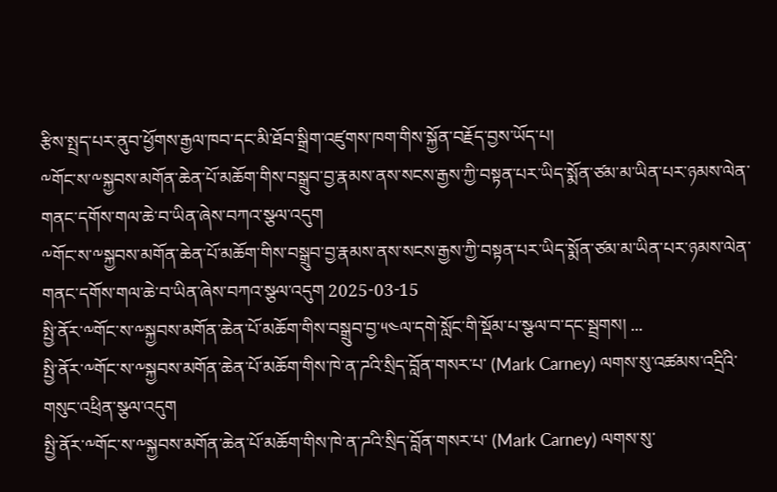རྩིས་སྤྲད་པར་ནུབ་ཕྱོགས་རྒྱལ་ཁབ་དང་མི་ཐོབ་སྒྲིག་འཛུགས་ཁག་གིས་སྐྱོན་བརྗོད་བྱས་ཡོད་པ།
༸གོང་ས་༸སྐྱབས་མགོན་ཆེན་པོ་མཆོག་གིས་བསྒྲུབ་བྱ་རྣམས་ནས་སངས་རྒྱས་ཀྱི་བསྟན་པར་ཡིད་སྨོན་ཙམ་མ་ཡིན་པར་ཉམས་ལེན་གནང་དགོས་གལ་ཆེ་བ་ཡིན་ཞེས་བཀའ་སྩལ་འདུག
༸གོང་ས་༸སྐྱབས་མགོན་ཆེན་པོ་མཆོག་གིས་བསྒྲུབ་བྱ་རྣམས་ནས་སངས་རྒྱས་ཀྱི་བསྟན་པར་ཡིད་སྨོན་ཙམ་མ་ཡིན་པར་ཉམས་ལེན་གནང་དགོས་གལ་ཆེ་བ་ཡིན་ཞེས་བཀའ་སྩལ་འདུག 2025-03-15
སྤྱི་ནོར་༸གོང་ས་༸སྐྱབས་མགོན་ཆེན་པོ་མཆོག་གིས་བསྒྲུབ་བྱ་༥༤ལ་དགེ་སློང་གི་སྡོམ་པ་སྩལ་བ་དང་སྦྲགས། ...
སྤྱི་ནོར་༸གོང་ས་༸སྐྱབས་མགོན་ཆེན་པོ་མཆོག་གིས་ཁེ་ན་ཌའི་སྲིད་བློན་གསར་པ་ (Mark Carney) ལགས་སུ་འཚམས་འདྲིའི་གསུང་འཕྲིན་སྩལ་འདུག
སྤྱི་ནོར་༸གོང་ས་༸སྐྱབས་མགོན་ཆེན་པོ་མཆོག་གིས་ཁེ་ན་ཌའི་སྲིད་བློན་གསར་པ་ (Mark Carney) ལགས་སུ་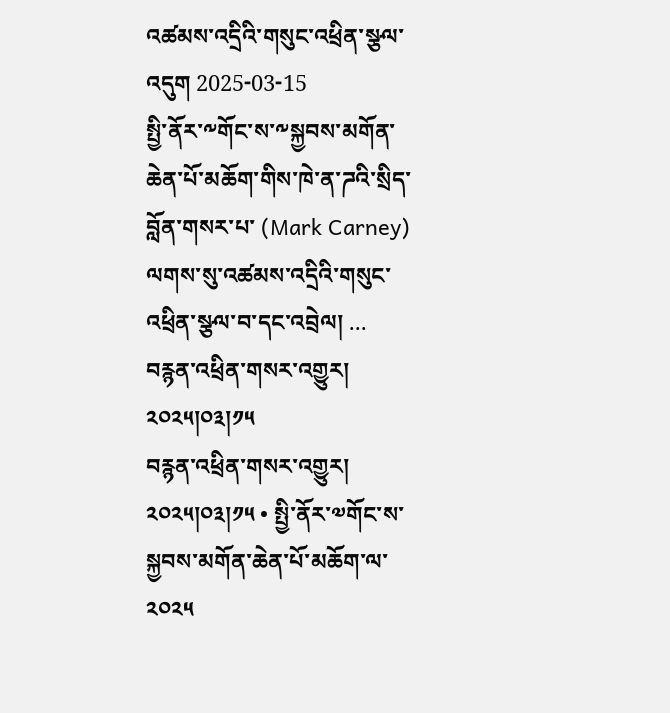འཚམས་འདྲིའི་གསུང་འཕྲིན་སྩལ་འདུག 2025-03-15
སྤྱི་ནོར་༸གོང་ས་༸སྐྱབས་མགོན་ཆེན་པོ་མཆོག་གིས་ཁེ་ན་ཌའི་སྲིད་བློན་གསར་པ་ (Mark Carney) ལགས་སུ་འཚམས་འདྲིའི་གསུང་འཕྲིན་སྩལ་བ་དང་འབྲེལ། ...
བརྙན་འཕྲིན་གསར་འགྱུར། ༢༠༢༥།༠༣།༡༥
བརྙན་འཕྲིན་གསར་འགྱུར། ༢༠༢༥།༠༣།༡༥ • སྤྱི་ནོར་༧གོང་ས་སྐྱབས་མགོན་ཆེན་པོ་མཆོག་ལ་ ༢༠༢༥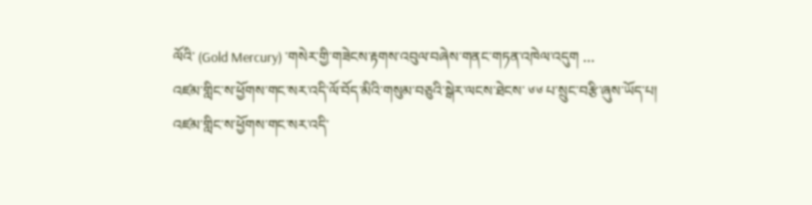ལོའི་ (Gold Mercury) ་གསེར་གྱི་གཟེངས་རྟགས་འབུལ་བཞེས་གནང་གཏན་འཁེལ་འདུག ...
འཛམ་གླིང་ས་ཕྱོགས་གང་སར་འདི་ལོ་བོད་མིའི་གསུམ་བཅུའི་སྒེར་ལངས་ཐེངས་ ༦༦ པ་སྲུང་བརྩི་ཞུས་ཡོད་པ།
འཛམ་གླིང་ས་ཕྱོགས་གང་སར་འདི་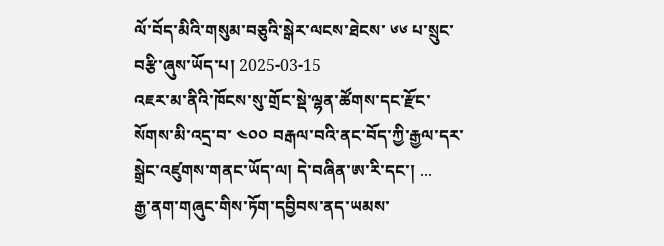ལོ་བོད་མིའི་གསུམ་བཅུའི་སྒེར་ལངས་ཐེངས་ ༦༦ པ་སྲུང་བརྩི་ཞུས་ཡོད་པ། 2025-03-15
འཇར་མ་ནིའི་ཁོངས་སུ་གྲོང་སྡེ་ལྷན་ཚོགས་དང་རྫོང་སོགས་མི་འདྲ་བ་ ༤༠༠ བརྒལ་བའི་ནང་བོད་ཀྱི་རྒྱལ་དར་སྒྲེང་འཛུགས་གནང་ཡོད་ལ། དེ་བཞིན་ཨ་རི་དང་། ...
རྒྱ་ནག་གཞུང་གིས་ཏོག་དབྱིབས་ནད་ཡམས་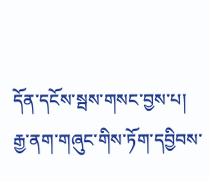དོན་དངོས་སྦས་གསང་བྱས་པ།
རྒྱ་ནག་གཞུང་གིས་ཏོག་དབྱིབས་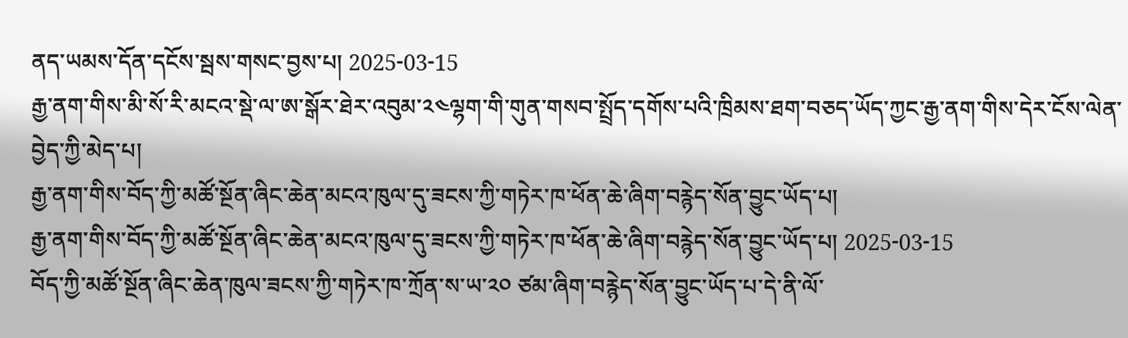ནད་ཡམས་དོན་དངོས་སྦས་གསང་བྱས་པ། 2025-03-15
རྒྱ་ནག་གིས་མི་སོ་རི་མངའ་སྡེ་ལ་ཨ་སྒོར་ཐེར་འབུམ་༢༤ལྷག་གི་གུན་གསབ་སྤྲོད་དགོས་པའི་ཁྲིམས་ཐག་བཅད་ཡོད་ཀྱང་རྒྱ་ནག་གིས་དེར་ངོས་ལེན་བྱེད་ཀྱི་མེད་པ།
རྒྱ་ནག་གིས་བོད་ཀྱི་མཚོ་སྔོན་ཞིང་ཆེན་མངའ་ཁུལ་དུ་ཟངས་ཀྱི་གཏེར་ཁ་ཕོན་ཆེ་ཞིག་བརྙེད་སོན་བྱུང་ཡོད་པ།
རྒྱ་ནག་གིས་བོད་ཀྱི་མཚོ་སྔོན་ཞིང་ཆེན་མངའ་ཁུལ་དུ་ཟངས་ཀྱི་གཏེར་ཁ་ཕོན་ཆེ་ཞིག་བརྙེད་སོན་བྱུང་ཡོད་པ། 2025-03-15
བོད་ཀྱི་མཚོ་སྔོན་ཞིང་ཆེན་ཁུལ་ཟངས་ཀྱི་གཏེར་ཁ་ཀྲོན་ས་ཡ་༢༠ ཙམ་ཞིག་བརྙེད་སོན་བྱུང་ཡོད་པ་དེ་ནི་ལོ་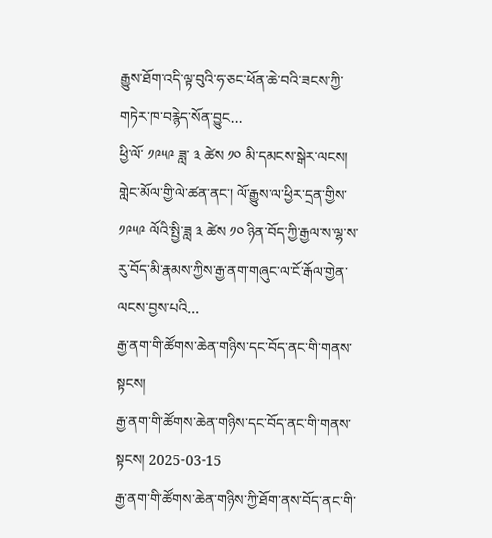རྒྱུས་ཐོག་འདི་ལྟ་བུའི་ཧ་ཅང་ཕོན་ཆེ་བའི་ཟངས་ཀྱི་གཏེར་ཁ་བརྙེད་སོན་བྱུང...
ཕྱི་ལོ་ ༡༩༥༩ ཟླ་ ༣ ཚེས ༡༠ མི་དམངས་སྒེར་ལངས།
གླེང་མོལ་གྱི་ལེ་ཚན་ནང་། ལོ་རྒྱུས་ལ་ཕྱིར་དྲན་གྱིས་ ༡༩༥༩ ལོའི་སྤྱི་ཟླ ༣ ཚེས ༡༠ ཉིན་བོད་ཀྱི་རྒྱལ་ས་ལྷ་ས་རུ་བོད་མི་རྣམས་ཀྱིས་རྒྱ་ནག་གཞུང་ལ་ངོ་རྒོལ་གྱེན་ལངས་བྱས་པའི...
རྒྱ་ནག་གི་ཚོགས་ཆེན་གཉིས་དང་བོད་ནང་གི་གནས་སྟངས།
རྒྱ་ནག་གི་ཚོགས་ཆེན་གཉིས་དང་བོད་ནང་གི་གནས་སྟངས། 2025-03-15
རྒྱ་ནག་གི་ཚོགས་ཆེན་གཉིས་ཀྱི་ཐོག་ནས་བོད་ནང་གི་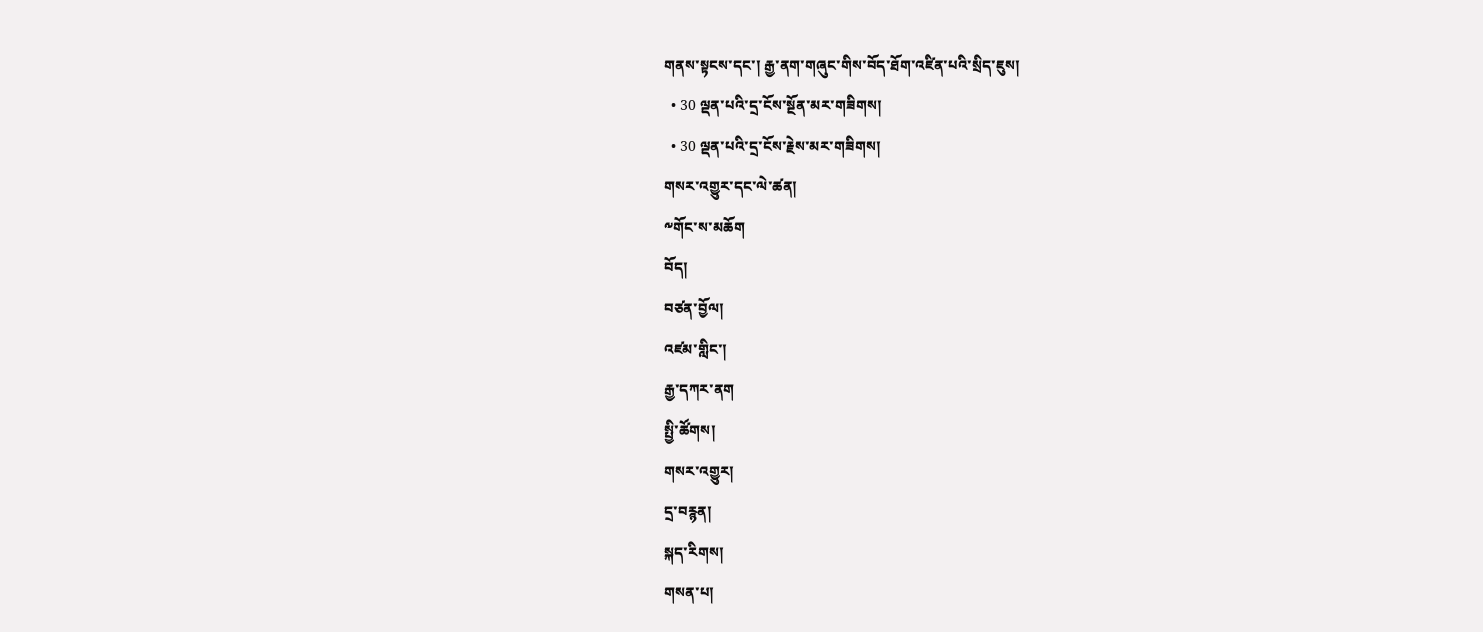གནས་སྟངས་དང་། རྒྱ་ནག་གཞུང་གིས་བོད་ཐོག་འཛིན་པའི་སྲིད་ཇུས།
  • 30 ལྡན་པའི་དྲ་ངོས་སྔོན་མར་གཟིགས།
  • 30 ལྡན་པའི་དྲ་ངོས་རྗེས་མར་གཟིགས།
གསར་འགྱུར་དང་ལེ་ཚན།
༸གོང་ས་མཆོག
བོད།
བཙན་བྱོལ།
འཛམ་གླིང་།
རྒྱ་དཀར་ནག
སྤྱི་ཚོགས།
གསར་འགྱུར།
དྲ་བརྙན།
སྐད་རིགས།
གསན་པ།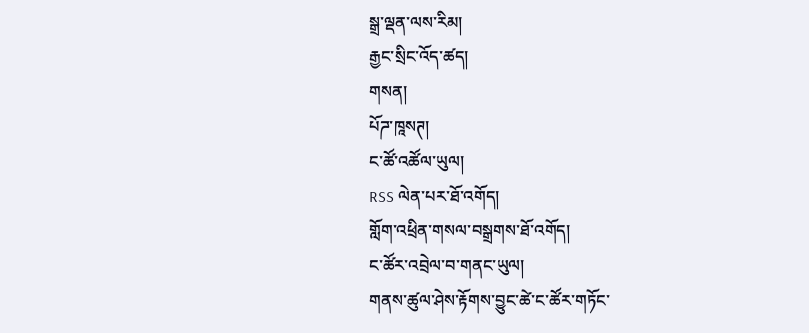སྒྲ་ལྡན་ལས་རིམ།
རྒྱང་སྲིང་འོད་ཚད།
གསན།
པོཌ་ཁཱསཊ།
ང་ཚོ་འཚོལ་ཡུལ།
RSS ལེན་པར་ཐོ་འགོད།
གློག་འཕྲིན་གསལ་བསྒྲགས་ཐོ་འགོད།
ང་ཚོར་འབྲེལ་བ་གནང་ཡུལ།
གནས་ཚུལ་ཤེས་རྟོགས་བྱུང་ཚེ་ང་ཚོར་གཏོང་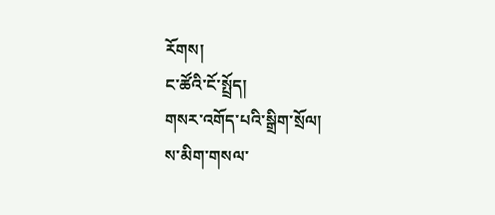རོགས།
ང་ཚོའི་ངོ་སྤྲོད།
གསར་འགོད་པའི་སྒྲིག་སྲོལ།
ས་མིག་གསལ་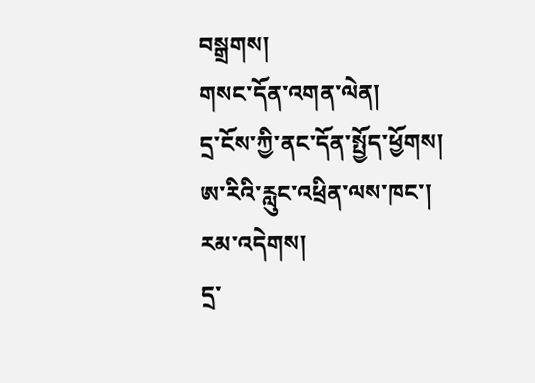བསྒྲགས།
གསང་དོན་འགན་ལེན།
དྲ་ངོས་ཀྱི་ནང་དོན་སྤྱོད་ཕྱོགས།
ཨ་རིའི་རླུང་འཕྲིན་ལས་ཁང་།
རམ་འདེགས།
དྲ་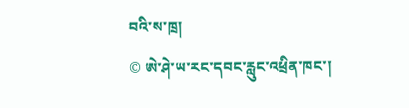བའི་ས་ཁྲ།
© ཨེ་ཤེ་ཡ་རང་དབང་རླུང་འཕྲིན་ཁང་།